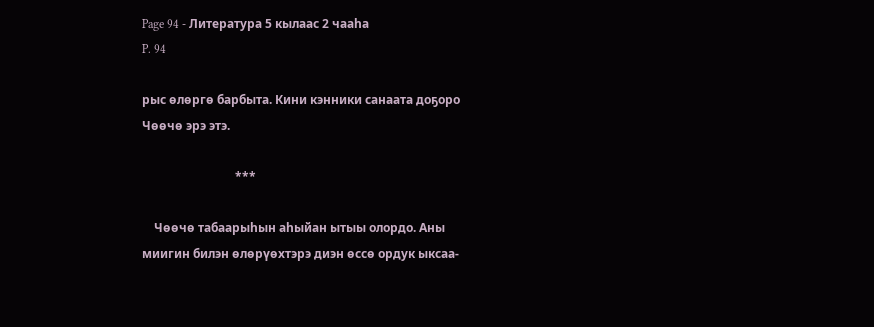Page 94 - Литература 5 кылаас 2 чааhа
P. 94

рыс өлөргө барбыта. Кини кэнники санаата доҕоро
Чөөчө эрэ этэ.

                               ***

    Чөөчө табаарыһын аһыйан ытыы олордо. Аны
миигин билэн өлөрүөхтэрэ диэн өссө ордук ыксаа-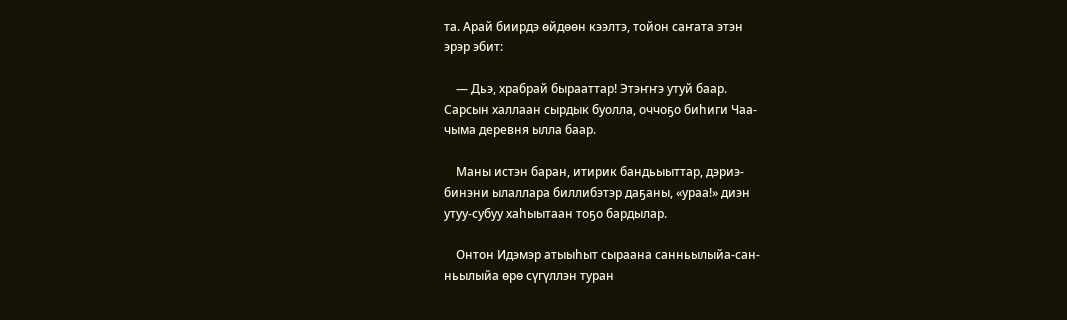та. Арай биирдэ өйдөөн кээлтэ, тойон саҥата этэн
эрэр эбит:

    — Дьэ, храбрай бырааттар! Этэҥҥэ утуй баар.
Сарсын халлаан сырдык буолла, оччоҕо биһиги Чаа-
чыма деревня ылла баар.

    Маны истэн баран, итирик бандьыыттар, дэриэ-
бинэни ылаллара биллибэтэр даҕаны, «ураа!» диэн
утуу-субуу хаһыытаан тоҕо бардылар.

    Онтон Идэмэр атыыһыт сыраана санньылыйа-сан-
ньылыйа өрө сүгүллэн туран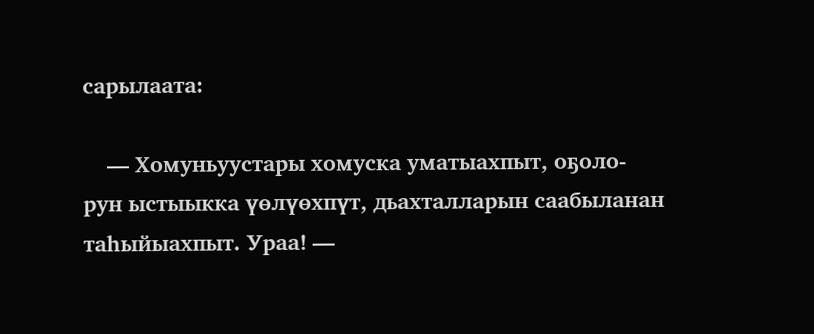сарылаата:

    — Хомуньуустары хомуска уматыахпыт, оҕоло-
рун ыстыыкка үөлүөхпүт, дьахталларын саабыланан
таһыйыахпыт. Ураа! —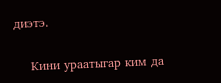диэтэ.

    Кини ураатыгар ким да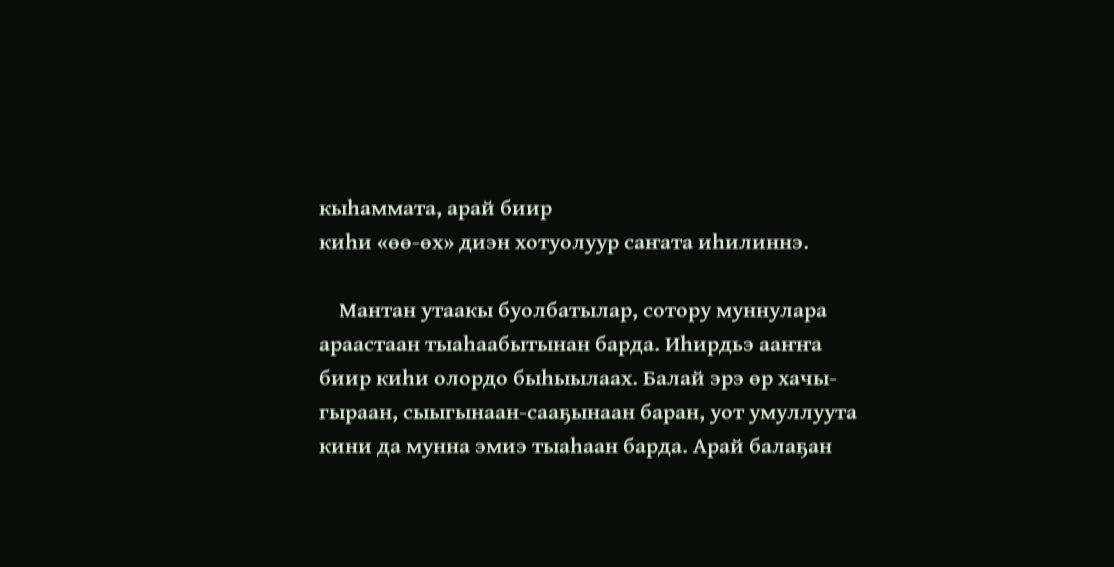кыһаммата, арай биир
киһи «өө-өх» диэн хотуолуур саҥата иһилиннэ.

    Мантан утаакы буолбатылар, сотору муннулара
араастаан тыаһаабытынан барда. Иһирдьэ ааҥҥа
биир киһи олордо быһыылаах. Балай эрэ өр хачы-
гыраан, сыыгынаан-сааҕынаан баран, уот умуллуута
кини да мунна эмиэ тыаһаан барда. Арай балаҕан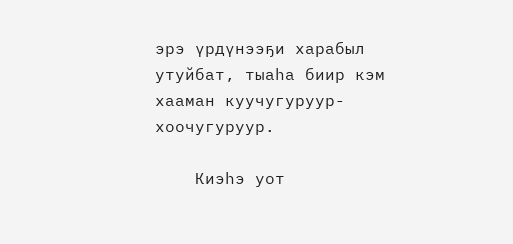эрэ үрдүнээҕи харабыл утуйбат, тыаһа биир кэм
хааман куучугуруур-хоочугуруур.

    Киэһэ уот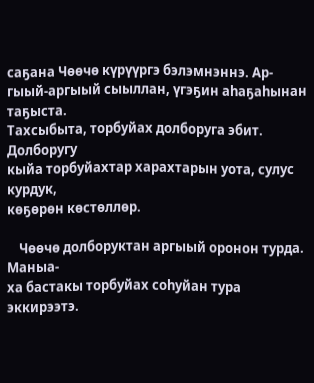саҕана Чөөчө күрүүргэ бэлэмнэннэ. Ар-
гыый-аргыый сыыллан, үгэҕин аһаҕаһынан таҕыста.
Тахсыбыта, торбуйах долборуга эбит. Долборугу
кыйа торбуйахтар харахтарын уота, сулус курдук,
көҕөрөн көстөллөр.

    Чөөчө долборуктан аргыый оронон турда. Маныа-
ха бастакы торбуйах соһуйан тура эккирээтэ.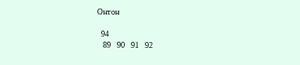Онтон

  94
   89   90   91   92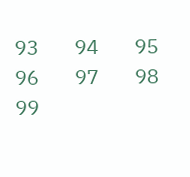93   94   95   96   97   98   99